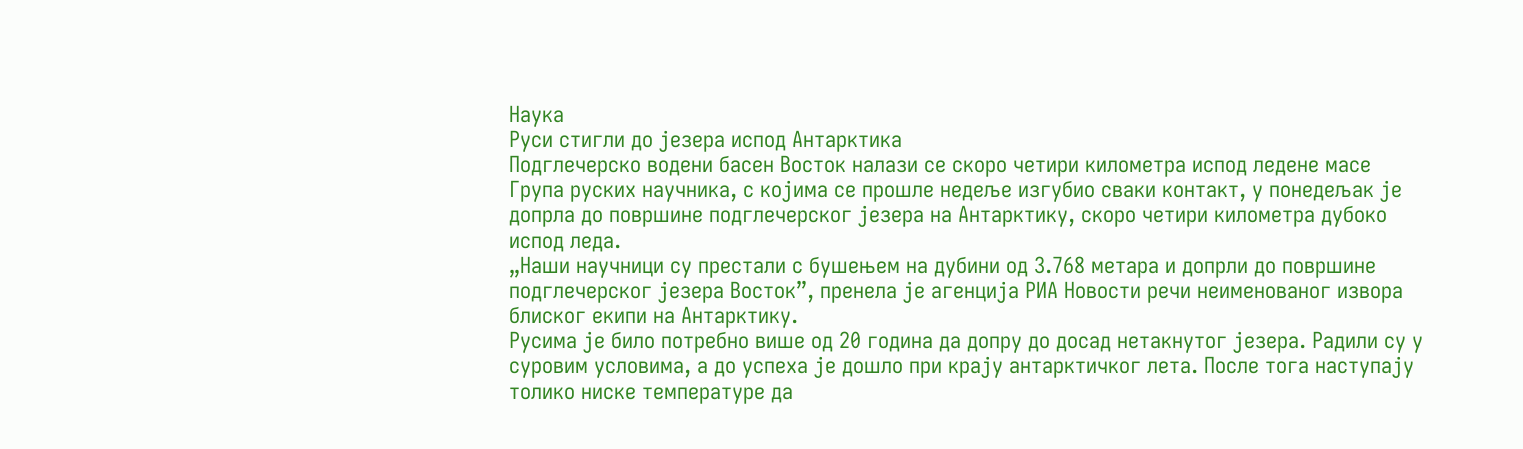Наука
Руси стигли до језера испод Антарктика
Подглечерско водени басен Восток налази се скоро четири километра испод ледене масе
Група руских научника, с којима се прошле недеље изгубио сваки контакт, у понедељак је допрла до површине подглечерског језера на Антарктику, скоро четири километра дубоко испод леда.
„Наши научници су престали с бушењем на дубини од 3.768 метара и допрли до површине подглечерског језера Восток”, пренела је агенција РИА Новости речи неименованог извора блиског екипи на Антарктику.
Русима је било потребно више од 20 година да допру до досад нетакнутог језера. Радили су у суровим условима, а до успеха је дошло при крају антарктичког лета. После тога наступају толико ниске температуре да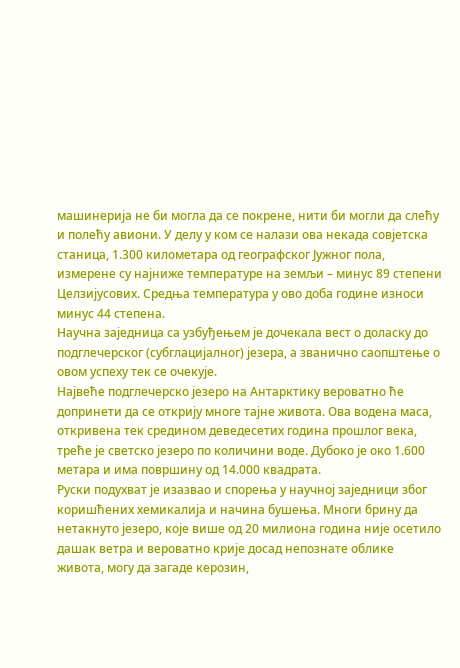машинерија не би могла да се покрене, нити би могли да слећу и полећу авиони. У делу у ком се налази ова некада совјетска станица, 1.300 километара од географског Јужног пола, измерене су најниже температуре на земљи – минус 89 степени Целзијусових. Средња температура у ово доба године износи минус 44 степена.
Научна заједница са узбуђењем је дочекала вест о доласку до подглечерског (субглацијалног) језера, а званично саопштење о овом успеху тек се очекује.
Највеће подглечерско језеро на Антарктику вероватно ће допринети да се открију многе тајне живота. Ова водена маса, откривена тек средином деведесетих година прошлог века, треће је светско језеро по количини воде. Дубоко је око 1.600 метара и има површину од 14.000 квадрата.
Руски подухват је изазвао и спорења у научној заједници због коришћених хемикалија и начина бушења. Многи брину да нетакнуто језеро, које више од 20 милиона година није осетило дашак ветра и вероватно крије досад непознате облике живота, могу да загаде керозин,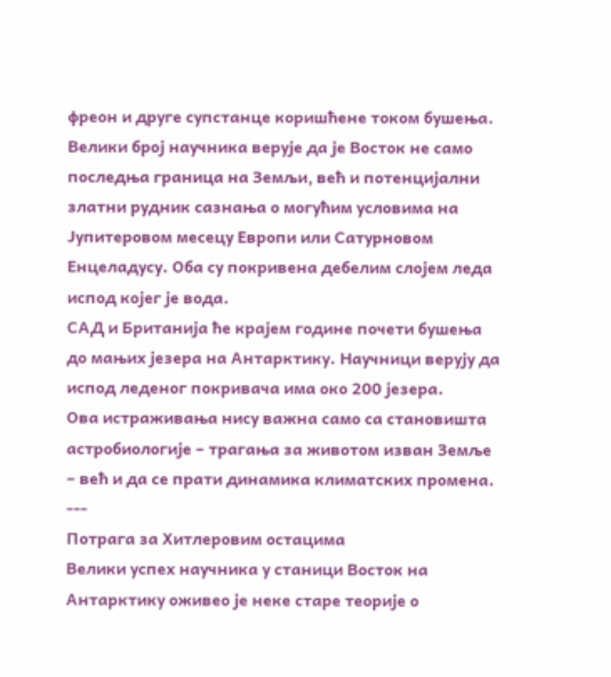фреон и друге супстанце коришћене током бушења.
Велики број научника верује да је Восток не само последња граница на Земљи, већ и потенцијални златни рудник сазнања о могућим условима на Јупитеровом месецу Европи или Сатурновом Енцеладусу. Оба су покривена дебелим слојем леда испод којег је вода.
САД и Британија ће крајем године почети бушења до мањих језера на Антарктику. Научници верују да испод леденог покривача има око 200 језера.
Ова истраживања нису важна само са становишта астробиологије – трагања за животом изван Земље – већ и да се прати динамика климатских промена.
---
Потрага за Хитлеровим остацима
Велики успех научника у станици Восток на Антарктику оживео је неке старе теорије о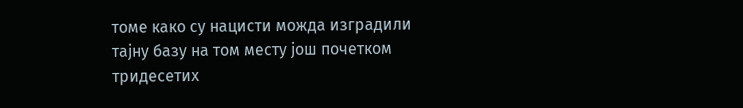томе како су нацисти можда изградили тајну базу на том месту још почетком тридесетих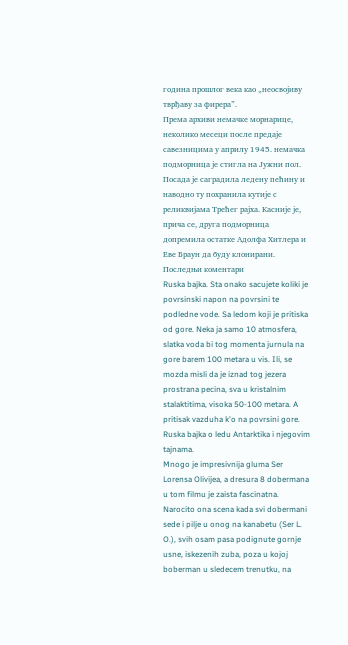година прошлог века као „неосвојиву тврђаву за фирера”.
Према архиви немачке морнарице, неколико месеци после предаје савезницима у априлу 1945. немачка подморница је стигла на Јужни пол. Посада је саградила ледену пећину и наводно ту похранила кутије с реликвијама Трећег рајха. Касније је, прича се, друга подморница допремила остатке Адолфа Хитлера и Еве Браун да буду клонирани.
Последњи коментари
Ruska bajka. Sta onako sacujete koliki je povrsinski napon na povrsini te podledne vode. Sa ledom koji je pritiska od gore. Neka ja samo 10 atmosfera, slatka voda bi tog momenta jurnula na gore barem 100 metara u vis. Ili, se mozda misli da je iznad tog jezera prostrana pecina, sva u kristalnim stalaktitima, visoka 50-100 metara. A pritisak vazduha k'o na povrsini gore. Ruska bajka o ledu Antarktika i njegovim tajnama.
Mnogo je impresivnija gluma Ser Lorensa Olivijea, a dresura 8 dobermana u tom filmu je zaista fascinatna. Narocito ona scena kada svi dobermani sede i pilje u onog na kanabetu (Ser L. O.), svih osam pasa podignute gornje usne, iskezenih zuba, poza u kojoj boberman u sledecem trenutku, na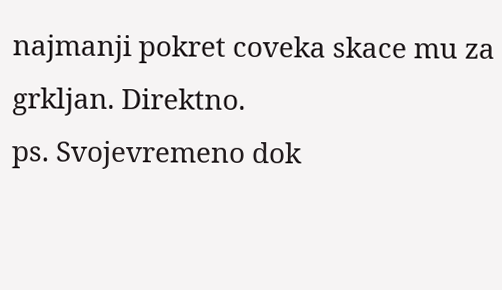najmanji pokret coveka skace mu za grkljan. Direktno.
ps. Svojevremeno dok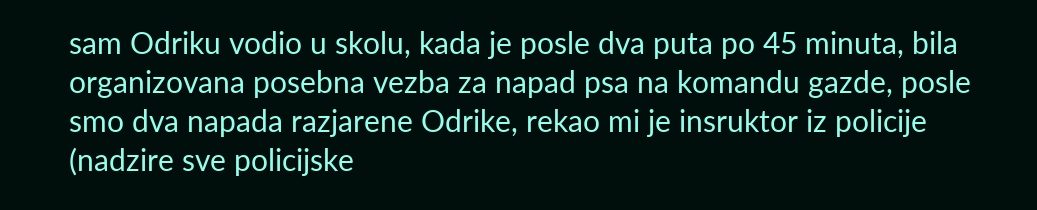sam Odriku vodio u skolu, kada je posle dva puta po 45 minuta, bila organizovana posebna vezba za napad psa na komandu gazde, posle smo dva napada razjarene Odrike, rekao mi je insruktor iz policije (nadzire sve policijske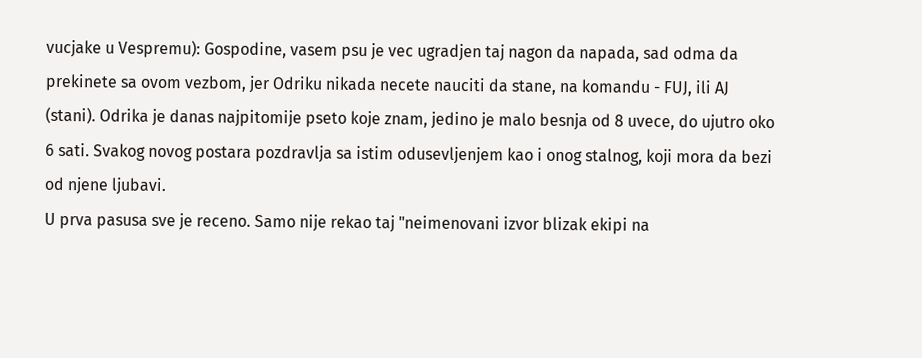vucjake u Vespremu): Gospodine, vasem psu je vec ugradjen taj nagon da napada, sad odma da prekinete sa ovom vezbom, jer Odriku nikada necete nauciti da stane, na komandu - FUJ, ili AJ (stani). Odrika je danas najpitomije pseto koje znam, jedino je malo besnja od 8 uvece, do ujutro oko 6 sati. Svakog novog postara pozdravlja sa istim odusevljenjem kao i onog stalnog, koji mora da bezi od njene ljubavi.
U prva pasusa sve je receno. Samo nije rekao taj "neimenovani izvor blizak ekipi na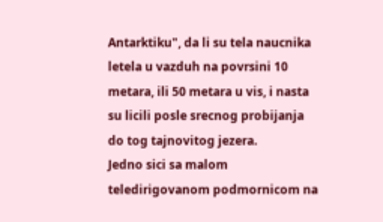Antarktiku", da li su tela naucnika letela u vazduh na povrsini 10 metara, ili 50 metara u vis, i nasta su licili posle srecnog probijanja do tog tajnovitog jezera.
Jedno sici sa malom teledirigovanom podmornicom na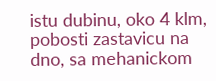istu dubinu, oko 4 klm, pobosti zastavicu na dno, sa mehanickom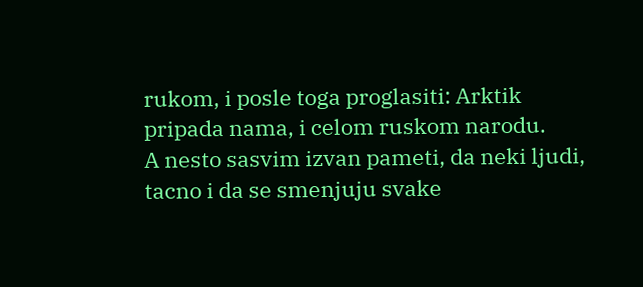rukom, i posle toga proglasiti: Arktik pripada nama, i celom ruskom narodu.
A nesto sasvim izvan pameti, da neki ljudi, tacno i da se smenjuju svake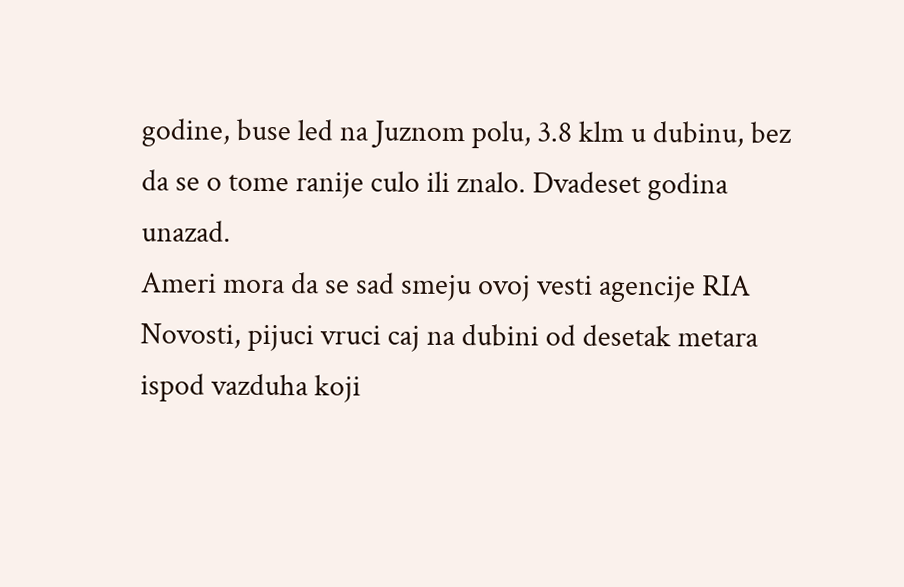godine, buse led na Juznom polu, 3.8 klm u dubinu, bez da se o tome ranije culo ili znalo. Dvadeset godina unazad.
Ameri mora da se sad smeju ovoj vesti agencije RIA Novosti, pijuci vruci caj na dubini od desetak metara ispod vazduha koji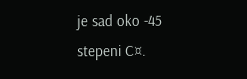je sad oko -45 stepeni C¤.